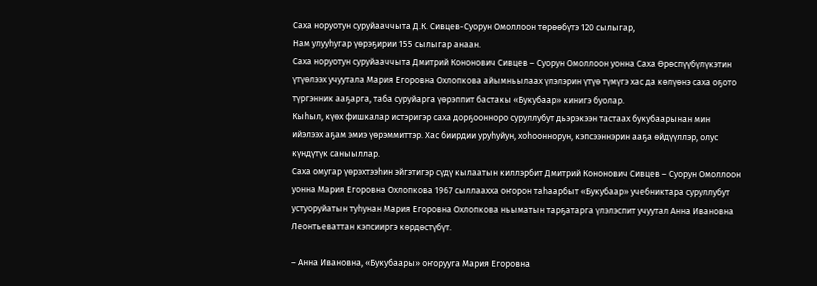Саха норуотун суруйааччыта Д.К. Сивцев-Суорун Омоллоон төрөөбүтэ 120 сылыгар,
Нам улууһугар үөрэҕирии 155 сылыгар анаан.
Саха норуотун суруйааччыта Дмитрий Кононович Сивцев – Суорун Омоллоон уонна Саха Өрөспүүбүлүкэтин үтүөлээх учуутала Мария Егоровна Охлопкова айымньылаах үлэлэрин үтүө түмүгэ хас да көлүөнэ саха оҕото түргэнник ааҕарга, таба суруйарга үөрэппит бастакы «Букубаар» кинигэ буолар.
Кыһыл, күөх фишкалар истэригэр саха дорҕоонноро суруллубут дьэрэкээн тастаах букубаарынан мин ийэлээх аҕам эмиэ үөрэммиттэр. Хас биирдии уруһуйун, хоһооннорун, кэпсээннэрин ааҕа өйдүүллэр, олус күндүтүк саныыллар.
Саха омугар үөрэхтээһин эйгэтигэр сүдү кылаатын киллэрбит Дмитрий Кононович Сивцев – Суорун Омоллоон уонна Мария Егоровна Охлопкова 1967 сыллаахха оҥорон таһаарбыт «Букубаар» учебниктара суруллубут устуоруйатын туһунан Мария Егоровна Охлопкова ньыматын тарҕатарга үлэлэспит учуутал Анна Ивановна Леонтьеваттан кэпсииргэ көрдөстүбүт.

– Анна Ивановна, «Букубаары» оҥорууга Мария Егоровна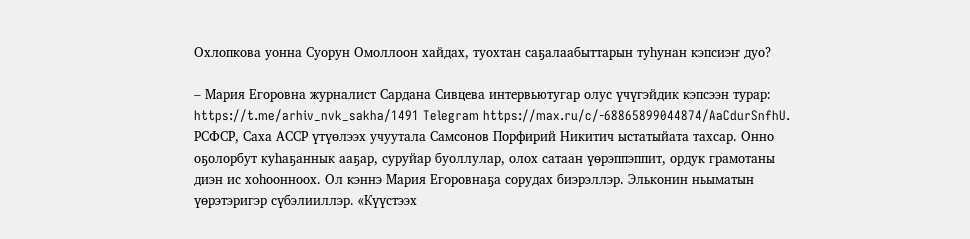Охлопкова уонна Суорун Омоллоон хайдах, туохтан саҕалаабыттарын туһунан кэпсиэҥ дуо?

– Мария Егоровна журналист Сардана Сивцева интервьютугар олус үчүгэйдик кэпсээн турар: https://t.me/arhiv_nvk_sakha/1491 Telegram https://max.ru/c/-68865899044874/AaCdurSnfhU. РСФСР, Саха АССР үтүөлээх учуутала Самсонов Порфирий Никитич ыстатыйата тахсар. Онно оҕолорбут куһаҕаннык ааҕар, суруйар буоллулар, олох сатаан үөрэппэппит, ордук грамотаны диэн ис хоһоонноох. Ол кэннэ Мария Егоровнаҕа сорудах биэрэллэр. Эльконин ньыматын үөрэтэригэр сүбэлииллэр. «Күүстээх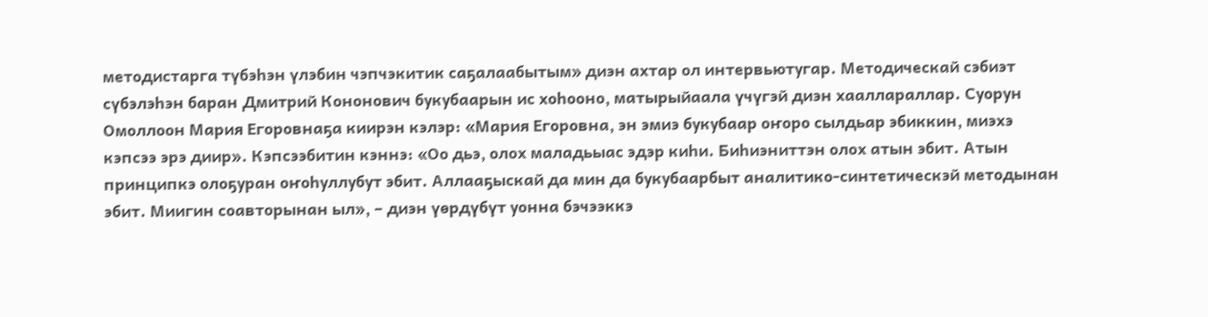методистарга түбэһэн үлэбин чэпчэкитик саҕалаабытым» диэн ахтар ол интервьютугар. Методическай сэбиэт сүбэлэһэн баран Дмитрий Кононович букубаарын ис хоһооно, матырыйаала үчүгэй диэн хааллараллар. Суорун Омоллоон Мария Егоровнаҕа киирэн кэлэр: «Мария Егоровна, эн эмиэ букубаар оҥоро сылдьар эбиккин, миэхэ кэпсээ эрэ диир». Кэпсээбитин кэннэ: «Оо дьэ, олох маладьыас эдэр киһи. Биһиэниттэн олох атын эбит. Атын принципкэ олоҕуран оҥоһуллубут эбит. Аллааҕыскай да мин да букубаарбыт аналитико-синтетическэй методынан эбит. Миигин соавторынан ыл», – диэн үөрдүбүт уонна бэчээккэ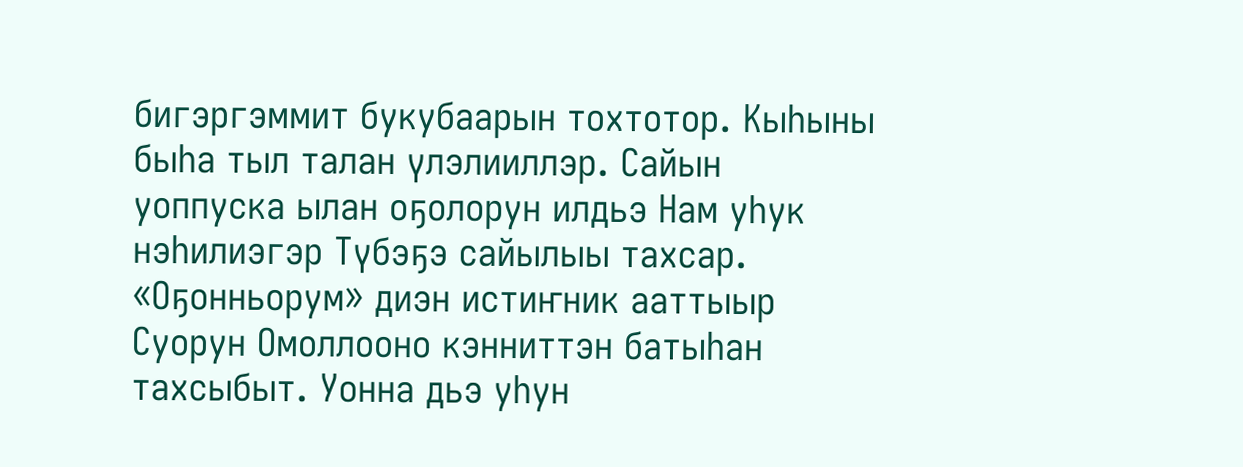бигэргэммит букубаарын тохтотор. Кыһыны быһа тыл талан үлэлииллэр. Сайын уоппуска ылан оҕолорун илдьэ Нам уһук нэһилиэгэр Түбэҕэ сайылыы тахсар. «Оҕонньорум» диэн истиҥник ааттыыр Суорун Омоллооно кэнниттэн батыһан тахсыбыт. Уонна дьэ уһун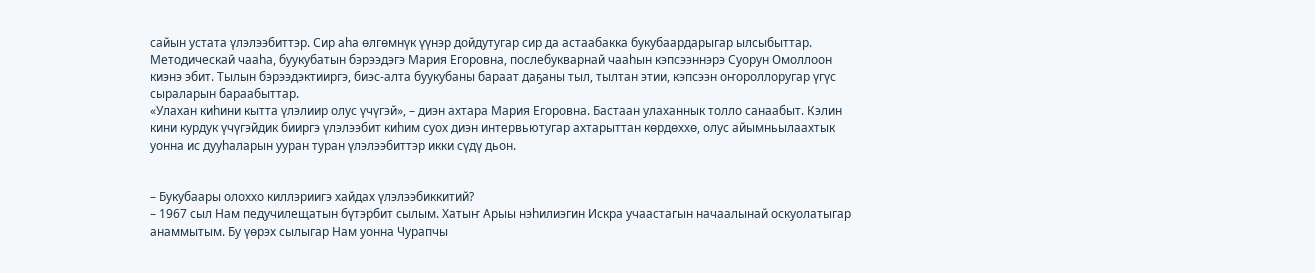сайын устата үлэлээбиттэр. Сир аһа өлгөмнүк үүнэр дойдутугар сир да астаабакка букубаардарыгар ылсыбыттар. Методическай чааһа, буукубатын бэрээдэгэ Мария Егоровна, послебукварнай чааһын кэпсээннэрэ Суорун Омоллоон киэнэ эбит. Тылын бэрээдэктииргэ, биэс-алта буукубаны бараат даҕаны тыл, тылтан этии, кэпсээн оҥороллоругар үгүс сыраларын бараабыттар.
«Улахан киһини кытта үлэлиир олус үчүгэй», – диэн ахтара Мария Егоровна. Бастаан улаханнык толло санаабыт. Кэлин кини курдук үчүгэйдик бииргэ үлэлээбит киһим суох диэн интервьютугар ахтарыттан көрдөххө, олус айымньылаахтык уонна ис дууһаларын ууран туран үлэлээбиттэр икки сүдү дьон.


– Букубаары олоххо киллэриигэ хайдах үлэлээбиккитий?
– 1967 сыл Нам педучилещатын бүтэрбит сылым. Хатыҥ Арыы нэһилиэгин Искра учаастагын начаалынай оскуолатыгар анаммытым. Бу үөрэх сылыгар Нам уонна Чурапчы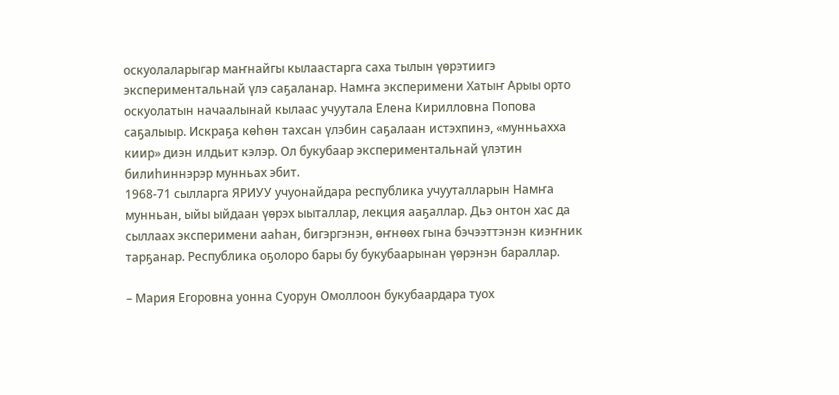оскуолаларыгар маҥнайгы кылаастарга саха тылын үөрэтиигэ экспериментальнай үлэ саҕаланар. Намҥа эксперимени Хатыҥ Арыы орто оскуолатын начаалынай кылаас учуутала Елена Кирилловна Попова саҕалыыр. Искраҕа көһөн тахсан үлэбин саҕалаан истэхпинэ, «мунньахха киир» диэн илдьит кэлэр. Ол букубаар экспериментальнай үлэтин билиһиннэрэр мунньах эбит.
1968-71 сылларга ЯРИУУ учуонайдара республика учууталларын Намҥа мунньан, ыйы ыйдаан үөрэх ыыталлар, лекция ааҕаллар. Дьэ онтон хас да сыллаах эксперимени ааһан, бигэргэнэн, өҥнөөх гына бэчээттэнэн киэҥник тарҕанар. Республика оҕолоро бары бу букубаарынан үөрэнэн бараллар.

– Мария Егоровна уонна Суорун Омоллоон букубаардара туох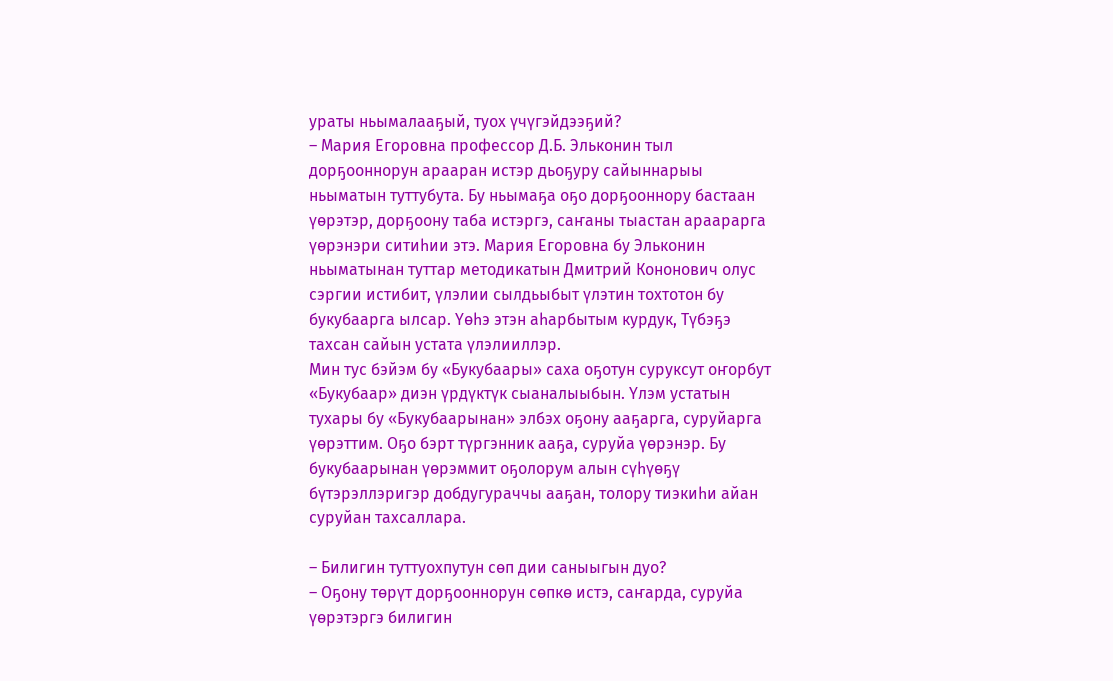ураты ньымалааҕый, туох үчүгэйдээҕий?
– Мария Егоровна профессор Д.Б. Эльконин тыл дорҕооннорун арааран истэр дьоҕуру сайыннарыы ньыматын туттубута. Бу ньымаҕа оҕо дорҕооннору бастаан үөрэтэр, дорҕоону таба истэргэ, саҥаны тыастан араарарга үөрэнэри ситиһии этэ. Мария Егоровна бу Эльконин ньыматынан туттар методикатын Дмитрий Кононович олус сэргии истибит, үлэлии сылдьыбыт үлэтин тохтотон бу букубаарга ылсар. Үөһэ этэн аһарбытым курдук, Түбэҕэ тахсан сайын устата үлэлииллэр.
Мин тус бэйэм бу «Букубаары» саха оҕотун суруксут оҥорбут «Букубаар» диэн үрдүктүк сыаналыыбын. Үлэм устатын тухары бу «Букубаарынан» элбэх оҕону ааҕарга, суруйарга үөрэттим. Оҕо бэрт түргэнник ааҕа, суруйа үөрэнэр. Бу букубаарынан үөрэммит оҕолорум алын сүһүөҕү бүтэрэллэригэр добдугураччы ааҕан, толору тиэкиһи айан суруйан тахсаллара.

– Билигин туттуохпутун сөп дии саныыгын дуо?
– Оҕону төрүт дорҕооннорун сөпкө истэ, саҥарда, суруйа үөрэтэргэ билигин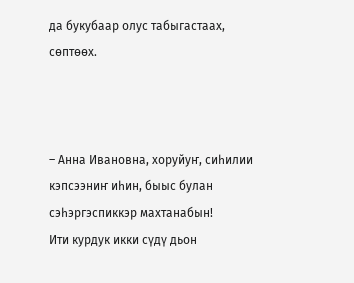да букубаар олус табыгастаах, сөптөөх.



– Анна Ивановна, хоруйуҥ, сиһилии кэпсээниҥ иһин, быыс булан сэһэргэспиккэр махтанабын!
Ити курдук икки сүдү дьон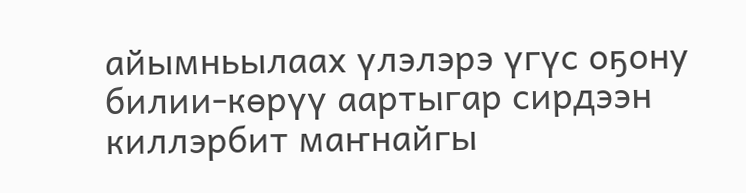айымньылаах үлэлэрэ үгүс оҕону билии-көрүү аартыгар сирдээн киллэрбит маҥнайгы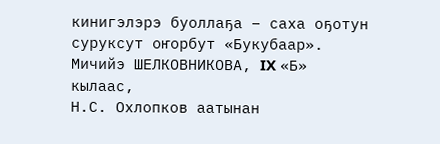кинигэлэрэ буоллаҕа – саха оҕотун суруксут оҥорбут «Букубаар».
Мичийэ ШЕЛКОВНИКОВА, IX «Б» кылаас,
Н.С. Охлопков аатынан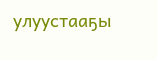улуустааҕы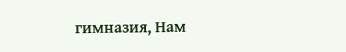гимназия, Нам